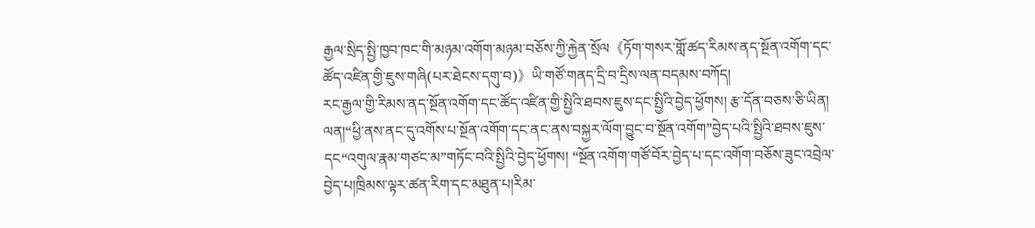རྒྱལ་སྲིད་སྤྱི་ཁྱབ་ཁང་གི་མཉམ་འགོག་མཉམ་བཅོས་ཀྱི་རྐྱེན་སྲོལ《ཏོག་གསར་གློ་ཚད་རིམས་ནད་སྔོན་འགོག་དང་ཚོད་འཛིན་གྱི་ཇུས་གཞི(པར་ཐེངས་དགུ་བ)》ཡི་གཙོ་གནད་དྲི་བ་དྲིས་ལན་བདམས་བཀོད།
རང་རྒྱལ་གྱི་རིམས་ནད་སྔོན་འགོག་དང་ཚོད་འཛིན་གྱི་སྤྱིའི་ཐབས་ཇུས་དང་སྤྱིའི་བྱེད་ཕྱོགས། རྩ་དོན་བཅས་ཅི་ཡིན།
ལན།“ཕྱི་ནས་ནང་དུ་འགོས་པ་སྔོན་འགོག་དང་ནང་ནས་བསྐྱར་ལོག་བྱུང་བ་སྔོན་འགོག”བྱེད་པའི་སྤྱིའི་ཐབས་ཇུས་དང“འགུལ་རྣམ་གཙང་མ”གཏོང་བའི་སྤྱིའི་བྱེད་ཕྱོགས། “སྔོན་འགོག་གཙོ་བོར་བྱེད་པ་དང་འགོག་བཅོས་ཟུང་འབྲེལ་བྱེད་པ།ཁྲིམས་ལྟར་ཚན་རིག་དང་མཐུན་པ།རིམ་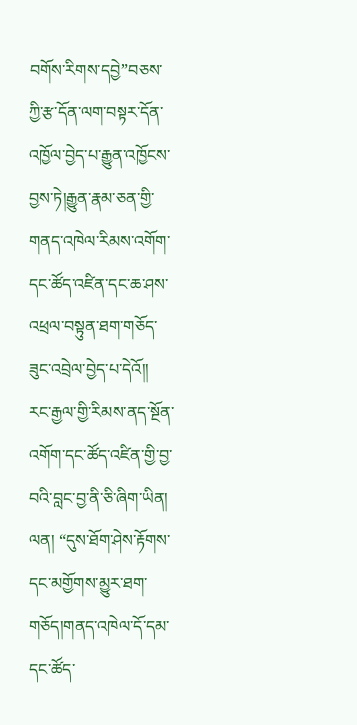བགོས་རིགས་དབྱེ”བཅས་ཀྱི་རྩ་དོན་ལག་བསྟར་དོན་འཁྱོལ་བྱེད་པ་རྒྱུན་འཁྱོངས་བྱས་ཏེ།རྒྱུན་རྣམ་ཅན་གྱི་གནད་འཁེལ་རིམས་འགོག་དང་ཚོད་འཛིན་དང་ཆ་ཤས་འཕྲལ་བསྟུན་ཐག་གཅོད་ཟུང་འབྲེལ་བྱེད་པ་དེའོ།།
རང་རྒྱལ་གྱི་རིམས་ནད་སྔོན་འགོག་དང་ཚོད་འཛིན་གྱི་བྱ་བའི་བླང་བྱ་ནི་ཅི་ཞིག་ཡིན།
ལན། “དུས་ཐོག་ཤེས་རྟོགས་དང་མགྱོགས་མྱུར་ཐག་གཅོད།གནད་འཁེལ་དོ་དམ་དང་ཚོད་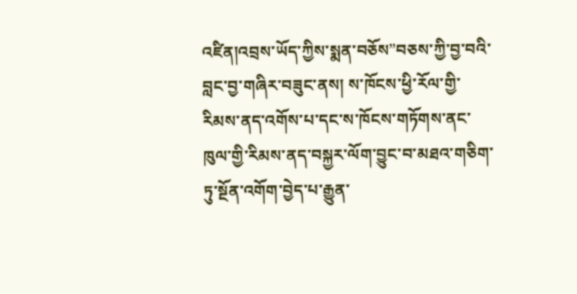འཛིན།འབྲས་ཡོད་ཀྱིས་སྨན་བཅོས”བཅས་ཀྱི་བྱ་བའི་བླང་བྱ་གཞིར་བཟུང་ནས། ས་ཁོངས་ཕྱི་རོལ་གྱི་རིམས་ནད་འགོས་པ་དང་ས་ཁོངས་གཏོགས་ནང་ཁུལ་གྱི་རིམས་ནད་བསྐྱར་ལོག་བྱུང་བ་མཐའ་གཅིག་ཏུ་སྔོན་འགོག་བྱེད་པ་རྒྱུན་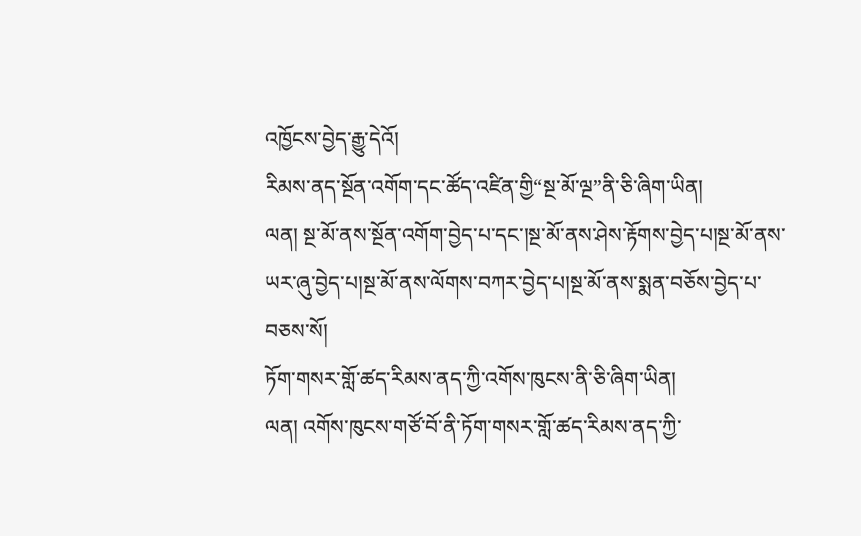འཁྱོངས་བྱེད་རྒྱུ་དེའོ།
རིམས་ནད་སྔོན་འགོག་དང་ཚོད་འཛིན་གྱི“སྔ་མོ་ལྔ”ནི་ཅི་ཞིག་ཡིན།
ལན། སྔ་མོ་ནས་སྔོན་འགོག་བྱེད་པ་དང་།སྔ་མོ་ནས་ཤེས་རྟོགས་བྱེད་པ།སྔ་མོ་ནས་ཡར་ཞུ་བྱེད་པ།སྔ་མོ་ནས་ལོགས་བཀར་བྱེད་པ།སྔ་མོ་ནས་སྨན་བཅོས་བྱེད་པ་བཅས་སོ།
ཏོག་གསར་གློ་ཚད་རིམས་ནད་ཀྱི་འགོས་ཁུངས་ནི་ཅི་ཞིག་ཡིན།
ལན། འགོས་ཁུངས་གཙོ་བོ་ནི་ཏོག་གསར་གློ་ཚད་རིམས་ནད་ཀྱི་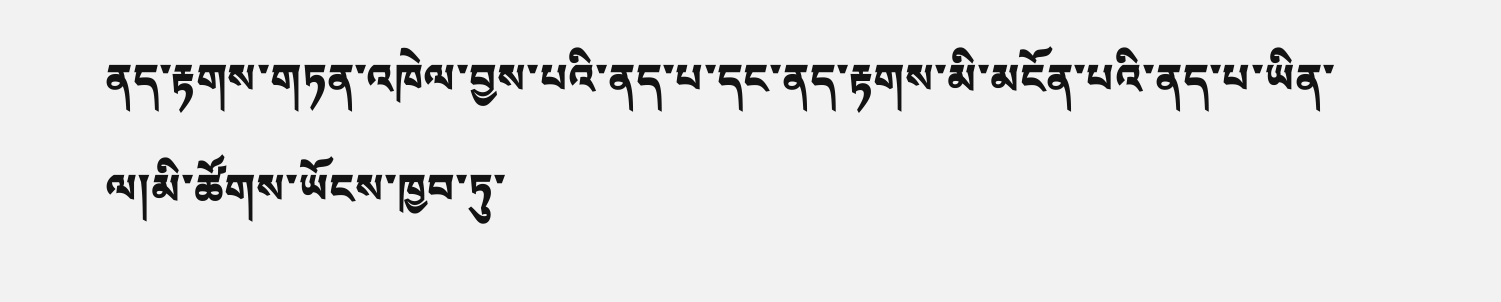ནད་རྟགས་གཏན་འཁེལ་བྱས་པའི་ནད་པ་དང་ནད་རྟགས་མི་མངོན་པའི་ནད་པ་ཡིན་ལ།མི་ཚོགས་ཡོངས་ཁྱབ་ཏུ་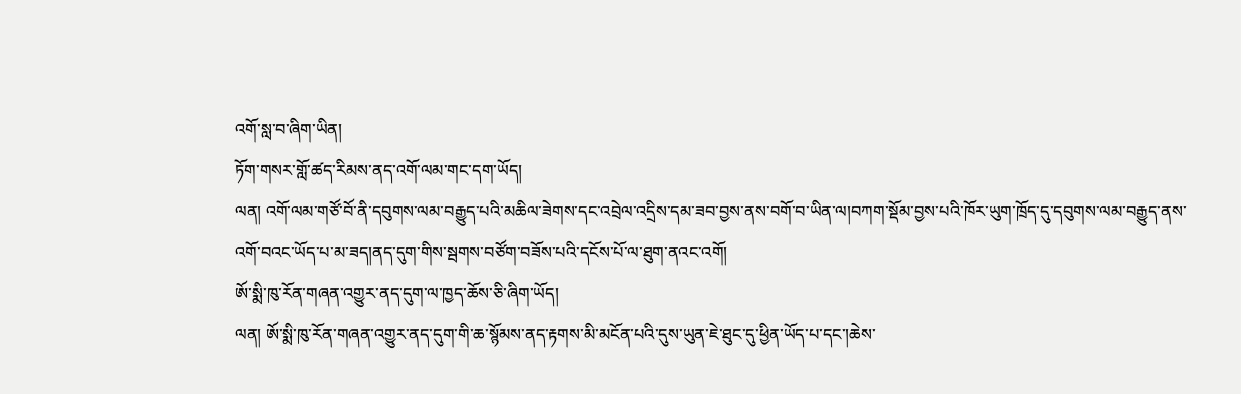འགོ་སླ་བ་ཞིག་ཡིན།
ཏོག་གསར་གློ་ཚད་རིམས་ནད་འགོ་ལམ་གང་དག་ཡོད།
ལན། འགོ་ལམ་གཙོ་བོ་ནི་དབུགས་ལམ་བརྒྱུད་པའི་མཆིལ་ཟེགས་དང་འབྲེལ་འདྲིས་དམ་ཟབ་བྱས་ནས་བགོ་བ་ཡིན་ལ།བཀག་སྡོམ་བྱས་པའི་ཁོར་ཡུག་ཁྲོད་དུ་དབུགས་ལམ་བརྒྱུད་ནས་འགོ་བའང་ཡོད་པ་མ་ཟད།ནད་དུག་གིས་སྦགས་བཙོག་བཟོས་པའི་དངོས་པོ་ལ་ཐུག་ནའང་འགོ།
ཨོ་སྨི་ཁུ་རོན་གཞན་འགྱུར་ནད་དུག་ལ་ཁྱད་ཆོས་ཅི་ཞིག་ཡོད།
ལན། ཨོ་སྨི་ཁུ་རོན་གཞན་འགྱུར་ནད་དུག་གི་ཆ་སྙོམས་ནད་རྟགས་མི་མངོན་པའི་དུས་ཡུན་ཇེ་ཐུང་དུ་ཕྱིན་ཡོད་པ་དང་།ཆེས་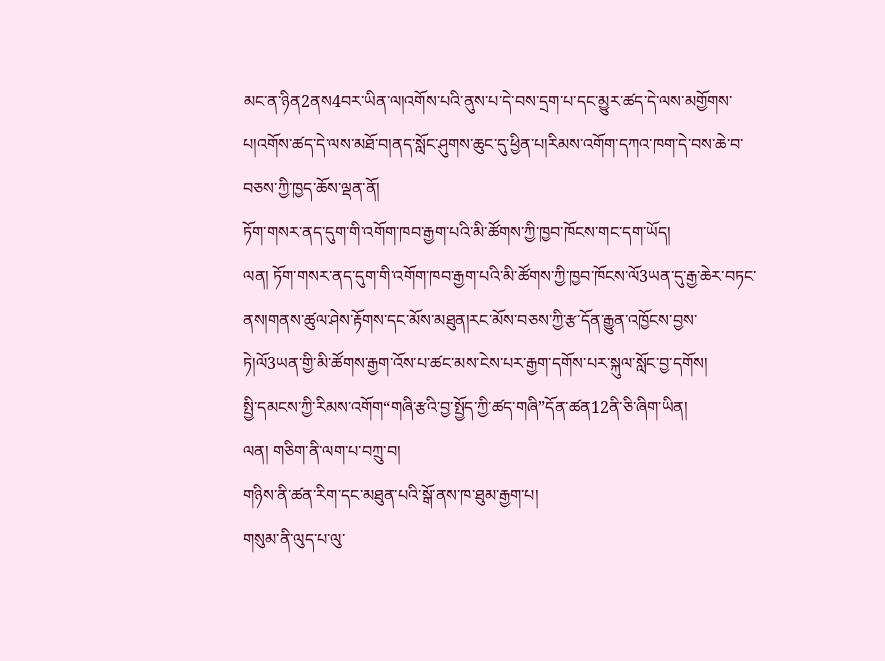མང་ན་ཉིན2ནས4བར་ཡིན་ལ།འགོས་པའི་ནུས་པ་དེ་བས་དྲག་པ་དང་མྱུར་ཚད་དེ་ལས་མགྱོགས་པ།འགོས་ཚད་དེ་ལས་མཐོ་བ།ནད་སློང་ཤུགས་ཆུང་དུ་ཕྱིན་པ།རིམས་འགོག་དཀའ་ཁག་དེ་བས་ཆེ་བ་བཅས་ཀྱི་ཁྱད་ཆོས་ལྡན་ནོ།
ཏོག་གསར་ནད་དུག་གི་འགོག་ཁབ་རྒྱག་པའི་མི་ཚོགས་ཀྱི་ཁྱབ་ཁོངས་གང་དག་ཡོད།
ལན། ཏོག་གསར་ནད་དུག་གི་འགོག་ཁབ་རྒྱག་པའི་མི་ཚོགས་ཀྱི་ཁྱབ་ཁོངས་ལོ3ཡན་དུ་རྒྱ་ཆེར་བཏང་ནས།གནས་ཚུལ་ཤེས་རྟོགས་དང་མོས་མཐུན།རང་མོས་བཅས་ཀྱི་རྩ་དོན་རྒྱུན་འཁྱོངས་བྱས་ཏེ།ལོ3ཡན་གྱི་མི་ཚོགས་རྒྱག་འོས་པ་ཚང་མས་ངེས་པར་རྒྱག་དགོས་པར་སྐུལ་སློང་བྱ་དགོས།
སྤྱི་དམངས་ཀྱི་རིམས་འགོག“གཞི་རྩའི་བྱ་སྤྱོད་ཀྱི་ཚད་གཞི”དོན་ཚན12ནི་ཅི་ཞིག་ཡིན།
ལན། གཅིག་ནི་ལག་པ་བཀྲུ་བ།
གཉིས་ནི་ཚན་རིག་དང་མཐུན་པའི་སྒོ་ནས་ཁ་ཐུམ་རྒྱག་པ།
གསུམ་ནི་ལུད་པ་ལུ་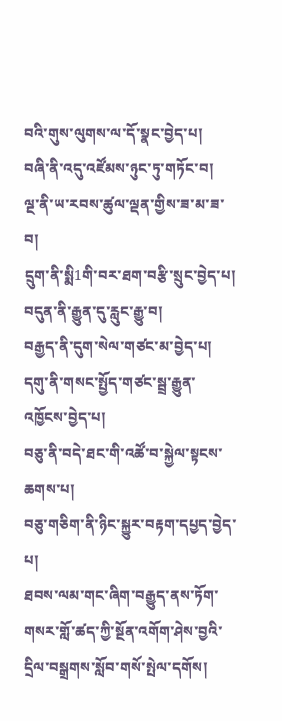བའི་གུས་ལུགས་ལ་དོ་སྣང་བྱེད་པ།
བཞི་ནི་འདུ་འཛོམས་ཉུང་ཏུ་གཏོང་བ།
ལྔ་ནི་ཡ་རབས་ཚུལ་ལྡན་གྱིས་ཟ་མ་ཟ་བ།
དྲུག་ནི་སྨི1གི་བར་ཐག་བརྩི་སྲུང་བྱེད་པ།
བདུན་ནི་རྒྱུན་དུ་རླུང་རྒྱུ་བ།
བརྒྱད་ནི་དུག་སེལ་གཙང་མ་བྱེད་པ།
དགུ་ནི་གསང་སྤྱོད་གཙང་སྦྲ་རྒྱུན་འཁྱོངས་བྱེད་པ།
བཅུ་ནི་བདེ་ཐང་གི་འཚོ་བ་སྐྱེལ་སྟངས་ཆགས་པ།
བཅུ་གཅིག་ནི་ཉིང་སྐྱུར་བརྟག་དཔྱད་བྱེད་པ།
ཐབས་ལམ་གང་ཞིག་བརྒྱུད་ནས་ཏོག་གསར་གློ་ཚད་ཀྱི་སྔོན་འགོག་ཤེས་བྱའི་དྲིལ་བསྒྲགས་སློབ་གསོ་སྤེལ་དགོས།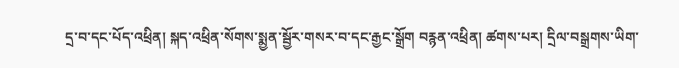དྲ་བ་དང་པོད་འཕྲིན། སྐད་འཕྲིན་སོགས་སྨྱན་སྦྱོར་གསར་བ་དང་རྒྱང་སྒྲོག བརྙན་འཕྲིན། ཚགས་པར། དྲིལ་བསྒྲགས་ཡིག་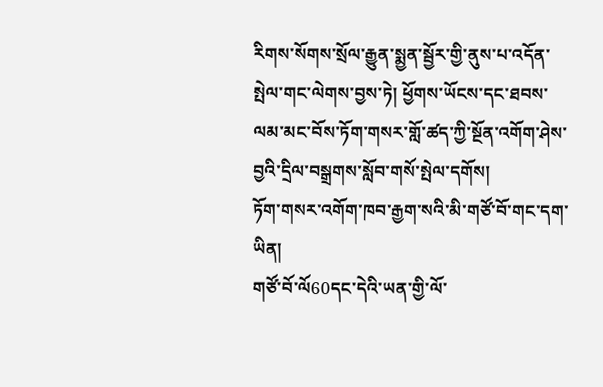རིགས་སོགས་སྲོལ་རྒྱུན་སྨྱན་སྦྱོར་གྱི་ནུས་པ་འདོན་སྤེལ་གང་ལེགས་བྱས་ཏེ། ཕྱོགས་ཡོངས་དང་ཐབས་ལམ་མང་བོས་ཏོག་གསར་གློ་ཚད་ཀྱི་སྔོན་འགོག་ཤེས་བྱའི་དྲིལ་བསྒྲགས་སློབ་གསོ་སྤེལ་དགོས།
ཏོག་གསར་འགོག་ཁབ་རྒྱག་སའི་མི་གཙོ་བོ་གང་དག་ཡིན།
གཙོ་བོ་ལོ60དང་དེའི་ཡན་གྱི་ལོ་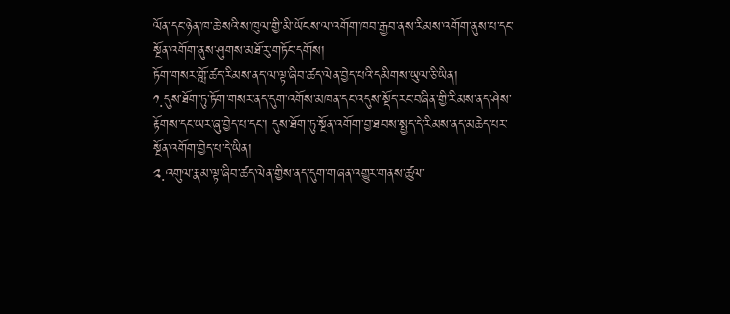ལོན་དང་ཉེན་ཁ་ཆེ་སའི་ས་ཁུལ་གྱི་མི་ཡོངས་ལ་འགོག་ཁབ་རྒྱབ་ནས་རིམས་འགོག་ནུས་པ་དང་སྔོན་འགོག་ནུས་ཤུགས་མཐོ་རུ་གཏོང་དགོས།
ཏོག་གསར་གློ་ཚད་རིམས་ནད་ལ་ལྟ་ཞིབ་ཚད་ལེན་བྱེད་པའི་དམིགས་ཡུལ་ཅི་ཡིན།
༡.དུས་ཐོག་ཏུ་ཏོག་གསར་ནད་དུག་འགོས་མཁན་དང་འདུས་སྡོད་རང་བཞིན་གྱི་རིམས་ནད་ཤེས་རྟོགས་དང་ཡར་ཞུ་བྱེད་པ་དང་། དུས་ཐོག་ཏུ་སྔོན་འགོག་བྱ་ཐབས་སྤྱད་དེ་རིམས་ནད་མཆེད་པར་སྔོན་འགོག་བྱེད་པ་དེ་ཡིན།
༢.འགུལ་རྣམ་ལྟ་ཞིབ་ཚད་ལེན་གྱིས་ནད་དུག་གཞན་འགྱུར་གནས་ཚུལ་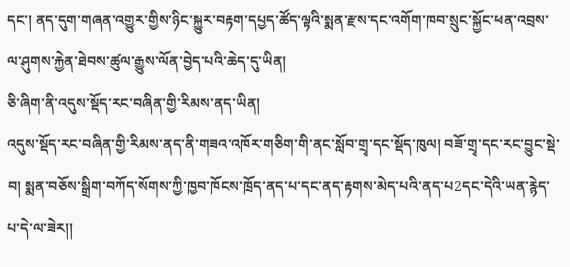དང་། ནད་དུག་གཞན་འགྱུར་གྱིས་ཉིང་སྐྱུར་བརྟག་དཔྱད་ཚོད་ལྟའི་སྨན་རྫས་དང་འགོག་ཁབ་སྲུང་སྐྱོང་ཕན་འབྲས་ལ་ཤུགས་རྐྱེན་ཐེབས་ཚུལ་རྒྱུས་ལོན་བྱེད་པའི་ཆེད་དུ་ཡིན།
ཅི་ཞིག་ནི་འདུས་སྡོད་རང་བཞིན་གྱི་རིམས་ནད་ཡིན།
འདུས་སྡོད་རང་བཞིན་གྱི་རིམས་ནད་ནི་གཟའ་འཁོར་གཅིག་གི་ནང་སློབ་གྲྭ་དང་སྡོད་ཁུལ། བཟོ་གྲྭ་དང་རང་བྱུང་སྡེ་བ། སྨན་བཅོས་སྒྲིག་བཀོད་སོགས་ཀྱི་ཁྱབ་ཁོངས་ཁྲོད་ནད་པ་དང་ནད་རྟགས་མེད་པའི་ནད་པ2དང་དེའི་ཡན་རྙེད་པ་དེ་ལ་ཟེར།།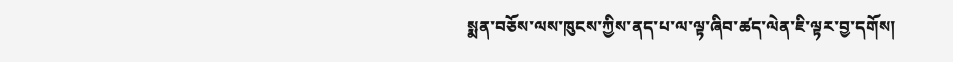སྨན་བཅོས་ལས་ཁུངས་ཀྱིས་ནད་པ་ལ་ལྟ་ཞིབ་ཚད་ལེན་ཇི་ལྟར་བྱ་དགོས།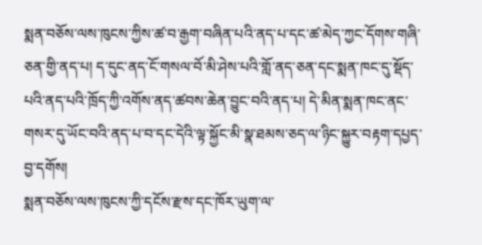སྨན་བཅོས་ལས་ཁུངས་ཀྱིས་ཚ་བ་རྒྱག་བཞིན་པའི་ནད་པ་དང་ཚ་མེད་ཀྱང་དོགས་གཞི་ཅན་གྱི་ནད་པ། ད་དུང་ནད་ངོ་གསལ་བོ་མི་ཤེས་པའི་གློ་ནད་ཅན་དང་སྨན་ཁང་དུ་སྡོད་པའི་ནད་པའི་ཁྲོད་ཀྱི་འགོས་ནད་ཚབས་ཆེན་བྱུང་བའི་ནད་པ། དེ་མིན་སྨན་ཁང་ནང་གསར་དུ་ཡོང་བའི་ནད་པ་བ་དང་དེའི་ལྟ་སྐྱོང་མི་སྣ་ཐམས་ཅད་ལ་ཉིང་སྐྱུར་བརྟག་དཔྱད་བྱ་དགོས།
སྨན་བཅོས་ལས་ཁུངས་ཀྱི་དངོས་རྫས་དང་ཁོར་ཡུག་ལ་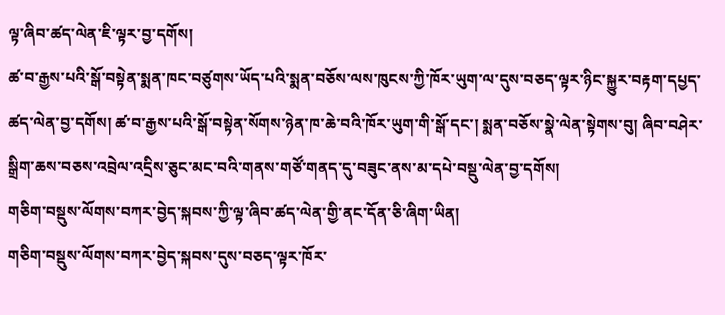ལྟ་ཞིབ་ཚད་ལེན་ཇི་ལྟར་བྱ་དགོས།
ཚ་བ་རྒྱས་པའི་སྒོ་བསྟེན་སྨན་ཁང་བཙུགས་ཡོད་པའི་སྨན་བཅོས་ལས་ཁུངས་ཀྱི་ཁོར་ཡུག་ལ་དུས་བཅད་ལྟར་ཉིང་སྐྱུར་བརྟག་དཔྱད་ཚད་ལེན་བྱ་དགོས། ཚ་བ་རྒྱས་པའི་སྒོ་བསྟེན་སོགས་ཉེན་ཁ་ཆེ་བའི་ཁོར་ཡུག་གི་སྒོ་དང་། སྨན་བཅོས་སྣེ་ལེན་སྟེགས་བུ། ཞིབ་བཤེར་སྒྲིག་ཆས་བཅས་འབྲེལ་འདྲིས་ཅུང་མང་བའི་གནས་གཙོ་གནད་དུ་བཟུང་ནས་མ་དཔེ་བསྡུ་ལེན་བྱ་དགོས།
གཅིག་བསྡུས་ལོགས་བཀར་བྱེད་སྐབས་ཀྱི་ལྟ་ཞིབ་ཚད་ལེན་གྱི་ནང་དོན་ཅི་ཞིག་ཡིན།
གཅིག་བསྡུས་ལོགས་བཀར་བྱེད་སྐབས་དུས་བཅད་ལྟར་ཁོར་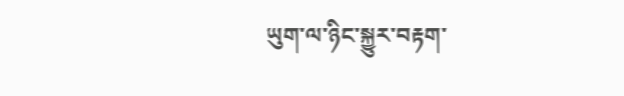ཡུག་ལ་ཉིང་སྐྱུར་བརྟག་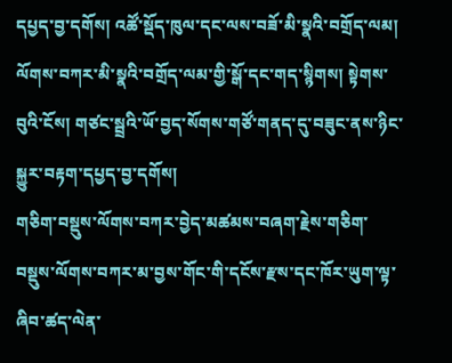དཔྱད་བྱ་དགོས། འཚོ་སྡོད་ཁུལ་དང་ལས་བཟོ་མི་སྣའི་བགྲོད་ལམ། ལོགས་བཀར་མི་སྣའི་བགྲོད་ལམ་གྱི་སྒོ་དང་གད་སྙིགས། སྟེགས་བུའི་ངོས། གཙང་སྦྲའི་ཡོ་བྱད་སོགས་གཙོ་གནད་དུ་བཟུང་ནས་ཉིང་སྐྱུར་བརྟག་དཔྱད་བྱ་དགོས།
གཅིག་བསྡུས་ལོགས་བཀར་བྱེད་མཚམས་བཞག་རྗེས་གཅིག་བསྡུས་ལོགས་བཀར་མ་བྱས་གོང་གི་དངོས་རྫས་དང་ཁོར་ཡུག་ལྟ་ཞིབ་ཚད་ལེན་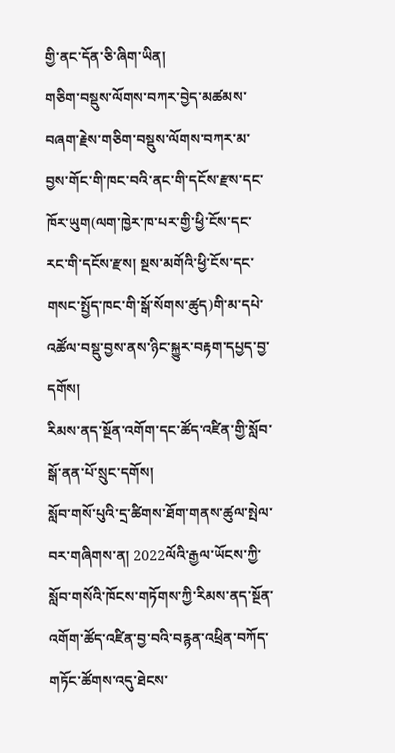གྱི་ནང་དོན་ཅི་ཞིག་ཡིན།
གཅིག་བསྡུས་ལོགས་བཀར་བྱེད་མཚམས་བཞག་རྗེས་གཅིག་བསྡུས་ལོགས་བཀར་མ་བྱས་གོང་གི་ཁང་བའི་ནང་གི་དངོས་རྫས་དང་ཁོར་ཡུག(ལག་ཁྱེར་ཁ་པར་གྱི་ཕྱི་ངོས་དང་རང་གི་དངོས་རྫས། སྔས་མགོའི་ཕྱི་ངོས་དང་གསང་སྤྱོད་ཁང་གི་སྒོ་སོགས་ཚུད)གི་མ་དཔེ་འཚོལ་བསྡུ་བྱས་ནས་ཉིང་སྐྱུར་བརྟག་དཔྱད་བྱ་དགོས།
རིམས་ནད་སྔོན་འགོག་དང་ཚོད་འཛིན་གྱི་སློབ་སྒོ་ནན་པོ་སྲུང་དགོས།
སློབ་གསོ་པུའི་དྲ་ཚིགས་ཐོག་གནས་ཚུལ་སྤེལ་བར་གཞིགས་ན། 2022ལོའི་རྒྱལ་ཡོངས་ཀྱི་སློབ་གསོའི་ཁོངས་གཏོགས་ཀྱི་རིམས་ནད་སྔོན་འགོག་ཚོད་འཛིན་བྱ་བའི་བརྙན་འཕྲིན་བཀོད་གཏོང་ཚོགས་འདུ་ཐེངས་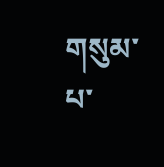གསུམ་པ་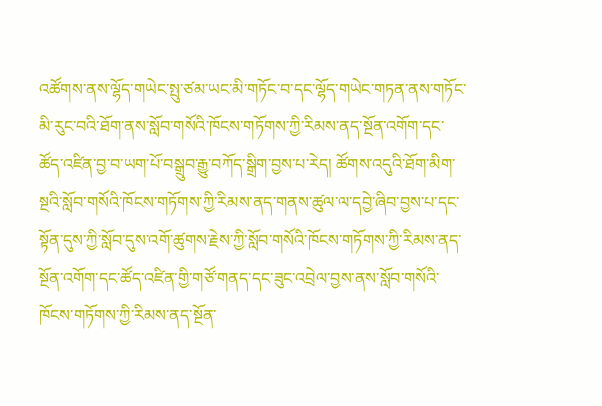འཚོགས་ནས་ལྷོད་གཡེང་སྤུ་ཙམ་ཡང་མི་གཏོང་བ་དང་ལྷོད་གཡེང་གཏན་ནས་གཏོང་མི་རུང་བའི་ཐོག་ནས་སློབ་གསོའི་ཁོངས་གཏོགས་ཀྱི་རིམས་ནད་སྔོན་འགོག་དང་ཚོད་འཛིན་བྱ་བ་ཡག་པོ་བསྒྲུབ་རྒྱུ་བཀོད་སྒྲིག་བྱས་པ་རེད། ཚོགས་འདུའི་ཐོག་མིག་སྔའི་སློབ་གསོའི་ཁོངས་གཏོགས་ཀྱི་རིམས་ནད་གནས་ཚུལ་ལ་དབྱེ་ཞིབ་བྱས་པ་དང་སྟོན་དུས་ཀྱི་སློབ་དུས་འགོ་ཚུགས་རྗེས་ཀྱི་སློབ་གསོའི་ཁོངས་གཏོགས་ཀྱི་རིམས་ནད་སྔོན་འགོག་དང་ཚོད་འཛིན་གྱི་གཙོ་གནད་དང་ཟུང་འབྲེལ་བྱས་ནས་སློབ་གསོའི་ཁོངས་གཏོགས་ཀྱི་རིམས་ནད་སྔོན་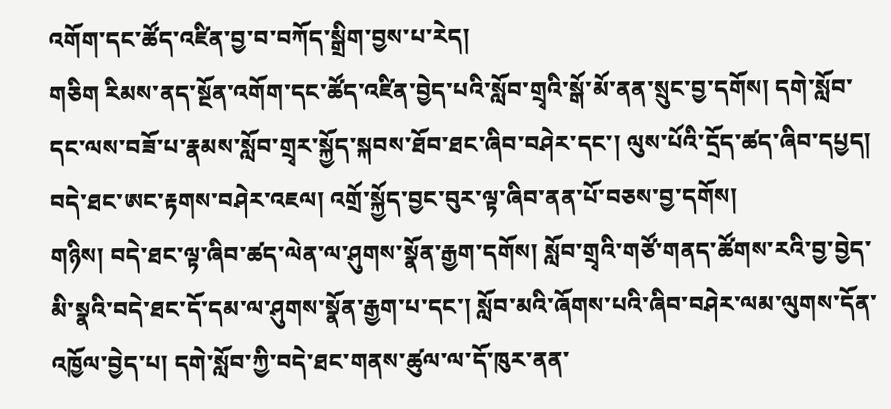འགོག་དང་ཚོད་འཛིན་བྱ་བ་བཀོད་སྒྲིག་བྱས་པ་རེད།
གཅིག རིམས་ནད་སྔོན་འགོག་དང་ཚོད་འཛིན་བྱེད་པའི་སློབ་གྲྭའི་སྒོ་མོ་ནན་སྲུང་བྱ་དགོས། དགེ་སློབ་དང་ལས་བཟོ་པ་རྣམས་སློབ་གྲྭར་སྐྱོད་སྐབས་ཐོབ་ཐང་ཞིབ་བཤེར་དང་། ལུས་པོའི་དྲོད་ཚད་ཞིབ་དཔྱད། བདེ་ཐང་ཨང་རྟགས་བཤེར་འཇལ། འགྲོ་སྐྱོད་བྱང་བུར་ལྟ་ཞིབ་ནན་པོ་བཅས་བྱ་དགོས།
གཉིས། བདེ་ཐང་ལྟ་ཞིབ་ཚད་ལེན་ལ་ཤུགས་སྣོན་རྒྱག་དགོས། སློབ་གྲྭའི་གཙོ་གནད་ཚོགས་རའི་བྱ་བྱེད་མི་སྣའི་བདེ་ཐང་དོ་དམ་ལ་ཤུགས་སྣོན་རྒྱག་པ་དང་། སློབ་མའི་ཞོགས་པའི་ཞིབ་བཤེར་ལམ་ལུགས་དོན་འཁྱོལ་བྱེད་པ། དགེ་སློབ་ཀྱི་བདེ་ཐང་གནས་ཚུལ་ལ་དོ་ཁུར་ནན་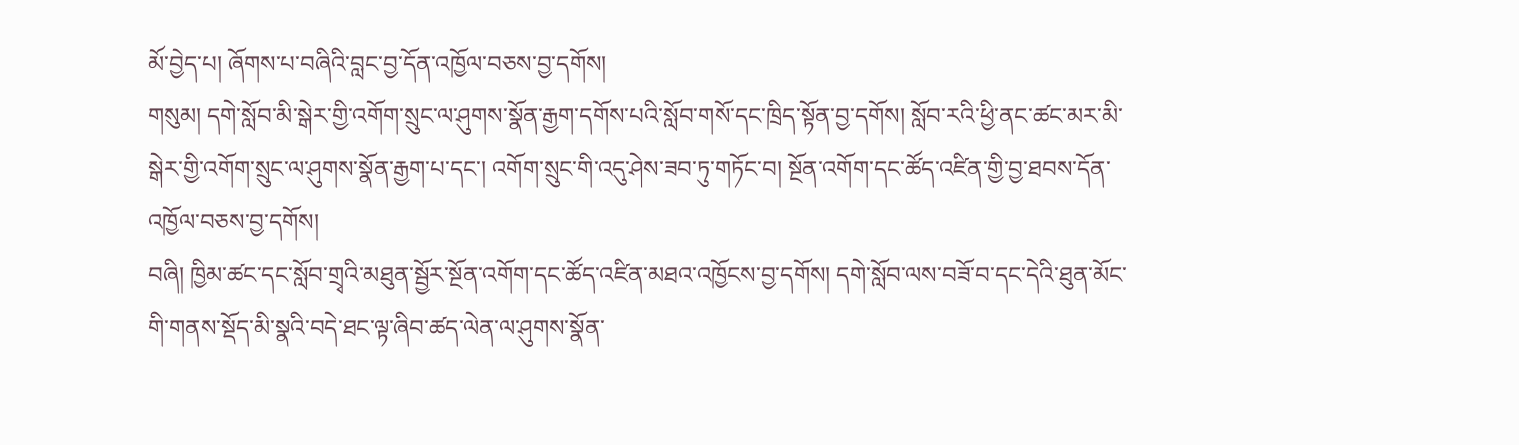མོ་བྱེད་པ། ཞོགས་པ་བཞིའི་བླང་བྱ་དོན་འཁྱོལ་བཅས་བྱ་དགོས།
གསུམ། དགེ་སློབ་མི་སྒེར་གྱི་འགོག་སྲུང་ལ་ཤུགས་སྣོན་རྒྱག་དགོས་པའི་སློབ་གསོ་དང་ཁྲིད་སྟོན་བྱ་དགོས། སློབ་རའི་ཕྱི་ནང་ཚང་མར་མི་སྒེར་གྱི་འགོག་སྲུང་ལ་ཤུགས་སྣོན་རྒྱག་པ་དང་། འགོག་སྲུང་གི་འདུ་ཤེས་ཟབ་ཏུ་གཏོང་བ། སྔོན་འགོག་དང་ཚོད་འཛིན་གྱི་བྱ་ཐབས་དོན་འཁྱོལ་བཅས་བྱ་དགོས།
བཞི། ཁྱིམ་ཚང་དང་སློབ་གྲྭའི་མཐུན་སྦྱོར་སྔོན་འགོག་དང་ཚོད་འཛིན་མཐའ་འཁྱོངས་བྱ་དགོས། དགེ་སློབ་ལས་བཟོ་བ་དང་དེའི་ཐུན་མོང་གི་གནས་སྡོད་མི་སྣའི་བདེ་ཐང་ལྟ་ཞིབ་ཚད་ལེན་ལ་ཤུགས་སྣོན་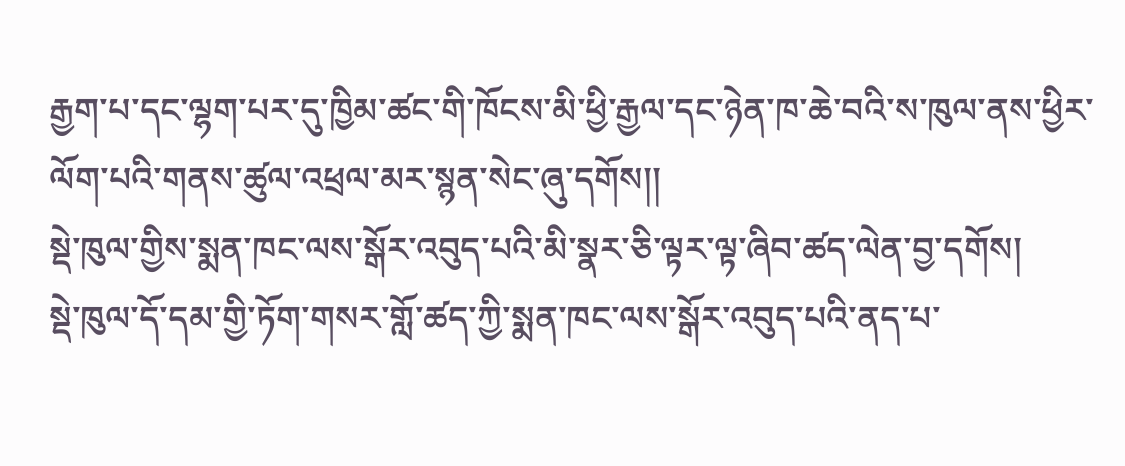རྒྱག་པ་དང་ལྷག་པར་དུ་ཁྱིམ་ཚང་གི་ཁོངས་མི་ཕྱི་རྒྱལ་དང་ཉེན་ཁ་ཆེ་བའི་ས་ཁུལ་ནས་ཕྱིར་ལོག་པའི་གནས་ཚུལ་འཕྲལ་མར་སྙན་སེང་ཞུ་དགོས།།
སྡེ་ཁུལ་གྱིས་སྨན་ཁང་ལས་སྒོར་འབུད་པའི་མི་སྣར་ཅི་ལྟར་ལྟ་ཞིབ་ཚད་ལེན་བྱ་དགོས།
སྡེ་ཁུལ་དོ་དམ་གྱི་ཏོག་གསར་གློ་ཚད་ཀྱི་སྨན་ཁང་ལས་སྒོར་འབུད་པའི་ནད་པ་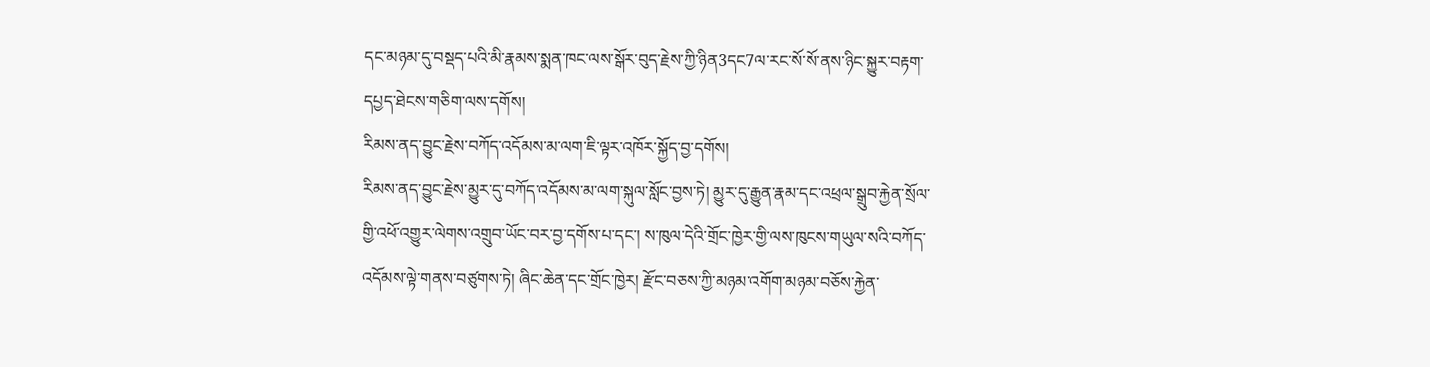དང་མཉམ་དུ་བསྡད་པའི་མི་རྣམས་སྨན་ཁང་ལས་སྒོར་བུད་རྗེས་ཀྱི་ཉིན3དང7ལ་རང་སོ་སོ་ནས་ཉིང་སྐྱུར་བརྟག་དཔྱད་ཐེངས་གཅིག་ལས་དགོས།
རིམས་ནད་བྱུང་རྗེས་བཀོད་འདོམས་མ་ལག་ཇི་ལྟར་འཁོར་སྐྱོད་བྱ་དགོས།
རིམས་ནད་བྱུང་རྗེས་མྱུར་དུ་བཀོད་འདོམས་མ་ལག་སྐུལ་སློང་བྱས་ཏེ། མྱུར་དུ་རྒྱུན་རྣམ་དང་འཕྲལ་སྒྲུབ་རྐྱེན་སྲོལ་གྱི་འཕོ་འགྱུར་ལེགས་འགྲུབ་ཡོང་བར་བྱ་དགོས་པ་དང་། ས་ཁུལ་དེའི་གྲོང་ཁྱེར་གྱི་ལས་ཁུངས་གཡུལ་སའི་བཀོད་འདོམས་ལྟེ་གནས་བཙུགས་ཏེ། ཞིང་ཆེན་དང་གྲོང་ཁྱེར། རྫོང་བཅས་ཀྱི་མཉམ་འགོག་མཉམ་བཅོས་རྐྱེན་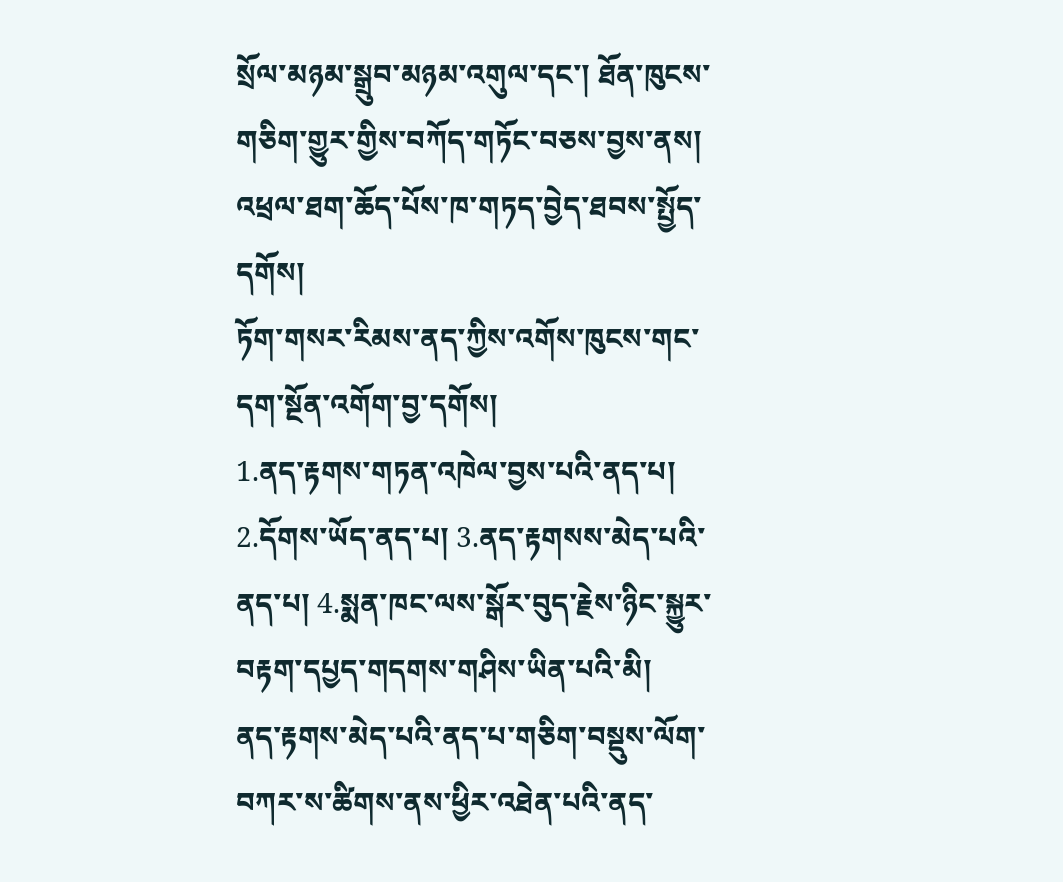སྲོལ་མཉམ་སྒྲུབ་མཉམ་འགུལ་དང་། ཐོན་ཁུངས་གཅིག་གྱུར་གྱིས་བཀོད་གཏོང་བཅས་བྱས་ནས། འཕྲལ་ཐག་ཆོད་པོས་ཁ་གཏད་བྱེད་ཐབས་སྤྱོད་དགོས།
ཏོག་གསར་རིམས་ནད་ཀྱིས་འགོས་ཁུངས་གང་དག་སྔོན་འགོག་བྱ་དགོས།
1.ནད་རྟགས་གཏན་འཁེལ་བྱས་པའི་ནད་པ། 2.དོགས་ཡོད་ནད་པ། 3.ནད་རྟགསས་མེད་པའི་ནད་པ། 4.སྨན་ཁང་ལས་སྒོར་བུད་རྗེས་ཉིང་སྐྱུར་བརྟག་དཔྱད་གདགས་གཤིས་ཡིན་པའི་མི།
ནད་རྟགས་མེད་པའི་ནད་པ་གཅིག་བསྡུས་ལོག་བཀར་ས་ཚིགས་ནས་ཕྱིར་འཐེན་པའི་ནད་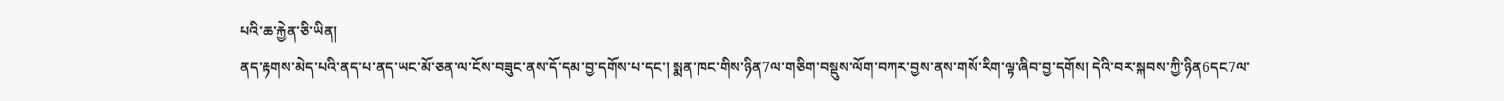པའི་ཆ་རྐྱེན་ཅི་ཡིན།
ནད་རྟགས་མེད་པའི་ནད་པ་ནད་ཡང་མོ་ཅན་ལ་ངོས་བཟུང་ནས་དོ་དམ་བྱ་དགོས་པ་དང་། སྨན་ཁང་གིས་ཉིན7ལ་གཅིག་བསྡུས་ལོག་བཀར་བྱས་ནས་གསོ་རིག་ལྟ་ཞིབ་བྱ་དགོས། དེའི་བར་སྐབས་ཀྱི་ཉིན6དང7ལ་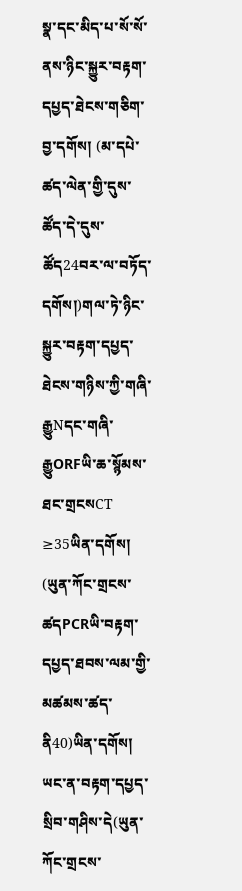སྣ་དང་མིད་པ་སོ་སོ་ནས་ཉིང་སྐྱུར་བརྟག་དཔྱད་ཐེངས་གཅིག་བྱ་དགོས། (མ་དཔེ་ཚད་ལེན་གྱི་དུས་ཚོད་དེ་དུས་ཚོད24བར་ལ་བཏོད་དགོས།)གལ་ཏེ་ཉིང་སྐྱུར་བརྟག་དཔྱད་ཐེངས་གཉིས་ཀྱི་གཞི་རྒྱུNདང་གཞི་རྒྱུORFཡི་ཆ་སྙོམས་ཐང་གྲངསCT ≥35ཡིན་དགོས། (ཡུན་ཀོང་གྲངས་ཚདPCRཡི་བརྟག་དཔྱད་ཐབས་ལམ་གྱི་མཚམས་ཚད་ནི40)ཡིན་དགོས། ཡང་ན་བརྟག་དཔྱད་སྲིབ་གཤིས་དེ(ཡུན་ཀོང་གྲངས་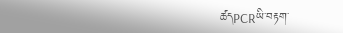ཚདPCRཡི་བརྟག་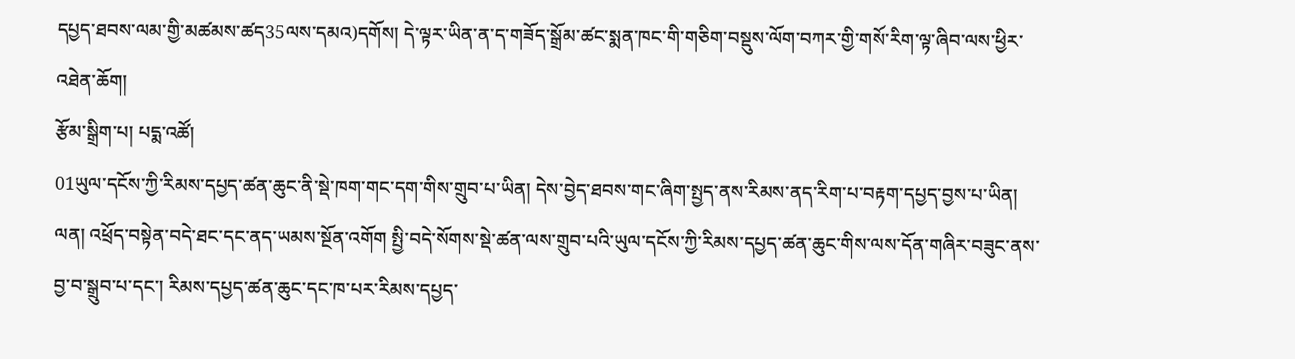དཔྱད་ཐབས་ལམ་གྱི་མཚམས་ཚད35ལས་དམའ)དགོས། དེ་ལྟར་ཡིན་ན་ད་གཟོད་སྒྲོམ་ཚང་སྨན་ཁང་གི་གཅིག་བསྡུས་ལོག་བཀར་གྱི་གསོ་རིག་ལྟ་ཞིབ་ལས་ཕྱིར་འཐེན་ཆོག།
རྩོམ་སྒྲིག་པ། པདྨ་འཚོ།
01ཡུལ་དངོས་ཀྱི་རིམས་དཔྱད་ཚན་ཆུང་ནི་སྡེ་ཁག་གང་དག་གིས་གྲུབ་པ་ཡིན། དེས་བྱེད་ཐབས་གང་ཞིག་སྤྱད་ནས་རིམས་ནད་རིག་པ་བརྟག་དཔྱད་བྱས་པ་ཡིན།
ལན། འཕྲོད་བསྟེན་བདེ་ཐང་དང་ནད་ཡམས་སྔོན་འགོག སྤྱི་བདེ་སོགས་སྡེ་ཚན་ལས་གྲུབ་པའི་ཡུལ་དངོས་ཀྱི་རིམས་དཔྱད་ཚན་ཆུང་གིས་ལས་དོན་གཞིར་བཟུང་ནས་བྱ་བ་སྒྲུབ་པ་དང་། རིམས་དཔྱད་ཚན་ཆུང་དང་ཁ་པར་རིམས་དཔྱད་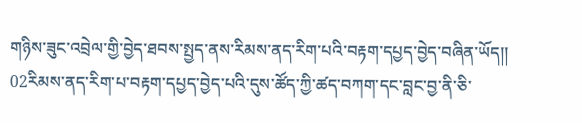གཉིས་ཟུང་འབྲེལ་གྱི་བྱེད་ཐབས་སྤྱད་ནས་རིམས་ནད་རིག་པའི་བརྟག་དཔྱད་བྱེད་བཞིན་ཡོད།།
02རིམས་ནད་རིག་པ་བརྟག་དཔྱད་བྱེད་པའི་དུས་ཚོད་ཀྱི་ཚད་བཀག་དང་བླང་བྱ་ནི་ཅི་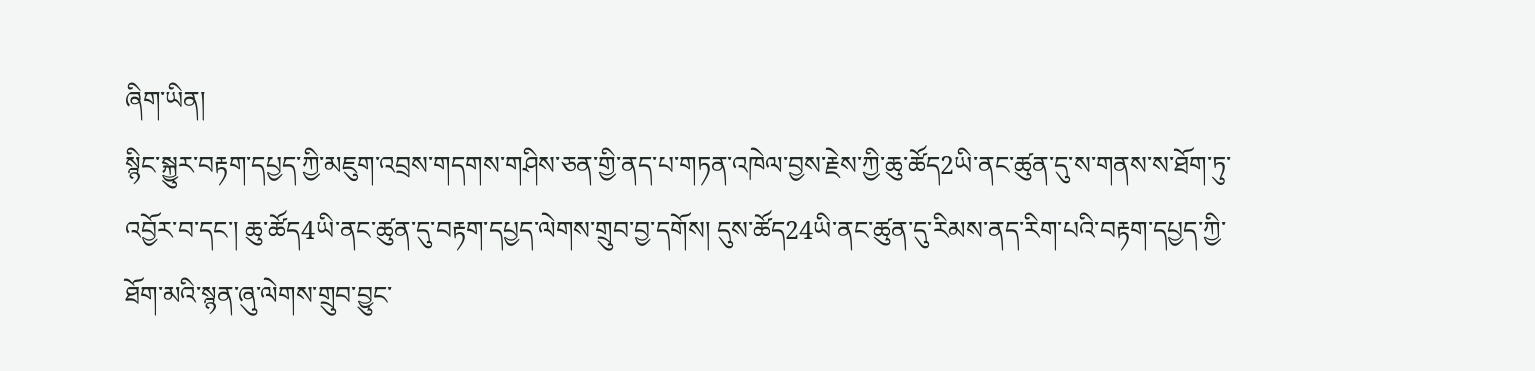ཞིག་ཡིན།
སྙིང་སྐྱུར་བརྟག་དཔྱད་ཀྱི་མཇུག་འབྲས་གདགས་གཤིས་ཅན་གྱི་ནད་པ་གཏན་འཁེལ་བྱས་རྗེས་ཀྱི་ཆུ་ཚོད2ཡི་ནང་ཚུན་དུ་ས་གནས་ས་ཐོག་ཏུ་འབྱོར་བ་དང་། ཆུ་ཚོད4ཡི་ནང་ཚུན་དུ་བརྟག་དཔྱད་ལེགས་གྲུབ་བྱ་དགོས། དུས་ཚོད24ཡི་ནང་ཚུན་དུ་རིམས་ནད་རིག་པའི་བརྟག་དཔྱད་ཀྱི་ཐོག་མའི་སྙན་ཞུ་ལེགས་གྲུབ་བྱུང་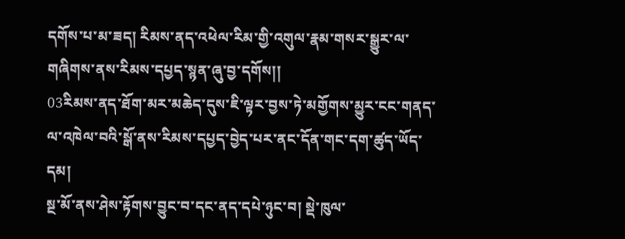དགོས་པ་མ་ཟད། རིམས་ནད་འཕེལ་རིམ་གྱི་འགུལ་རྣམ་གསར་སྒྱུར་ལ་གཞིགས་ནས་རིམས་དཔྱད་སྙན་ཞུ་བྱ་དགོས།།
03རིམས་ནད་ཐོག་མར་མཆེད་དུས་ཇི་ལྟར་བྱས་ཏེ་མགྱོགས་མྱུར་ངང་གནད་ལ་འཁེལ་བའི་སྒོ་ནས་རིམས་དཔྱད་བྱེད་པར་ནང་དོན་གང་དག་ཚུད་ཡོད་དམ།
སྔ་མོ་ནས་ཤེས་རྟོགས་བྱུང་བ་དང་ནད་དཔེ་ཉུང་བ། སྡེ་ཁུལ་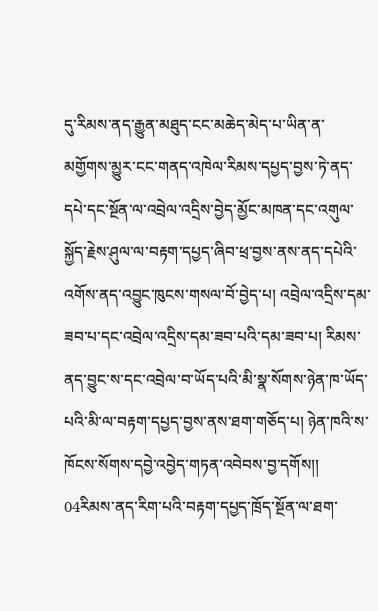དུ་རིམས་ནད་རྒྱུན་མཐུད་ངང་མཆེད་མེད་པ་ཡིན་ན་མགྱོགས་མྱུར་ངང་གནད་འཁེལ་རིམས་དཔྱད་བྱས་ཏེ་ནད་དཔེ་དང་སྔོན་ལ་འབྲེལ་འདྲིས་བྱེད་མྱོང་མཁན་དང་འགུལ་སྐྱོད་རྗེས་ཤུལ་ལ་བརྟག་དཔྱད་ཞིབ་ཕྲ་བྱས་ནས་ནད་དཔེའི་འགོས་ནད་འབྱུང་ཁུངས་གསལ་བོ་བྱེད་པ། འབྲེལ་འདྲིས་དམ་ཟབ་པ་དང་འབྲེལ་འདྲིས་དམ་ཟབ་པའི་དམ་ཟབ་པ། རིམས་ནད་བྱུང་ས་དང་འབྲེལ་བ་ཡོད་པའི་མི་སྣ་སོགས་ཉེན་ཁ་ཡོད་པའི་མི་ལ་བརྟག་དཔྱད་བྱས་ནས་ཐག་གཅོད་པ། ཉེན་ཁའི་ས་ཁོངས་སོགས་དབྱེ་འབྱེད་གཏན་འབེབས་བྱ་དགོས།།
04རིམས་ནད་རིག་པའི་བརྟག་དཔྱད་ཁྲོད་སྔོན་ལ་ཐག་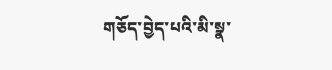གཅོད་བྱེད་པའི་མི་སྣ་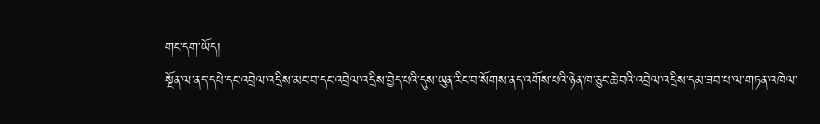གང་དག་ཡོད།
སྔོན་ལ་ནད་དཔེ་དང་འབྲེལ་འདྲིས་མང་བ་དང་འབྲེལ་འདྲིས་བྱེད་པའི་དུས་ཡུན་རིང་བ་སོགས་ནད་འགོས་པའི་ཉེན་ཁ་ཅུང་ཆེ་བའི་འབྲེལ་འདྲིས་དམ་ཟབ་པ་ལ་གཏན་འཁེལ་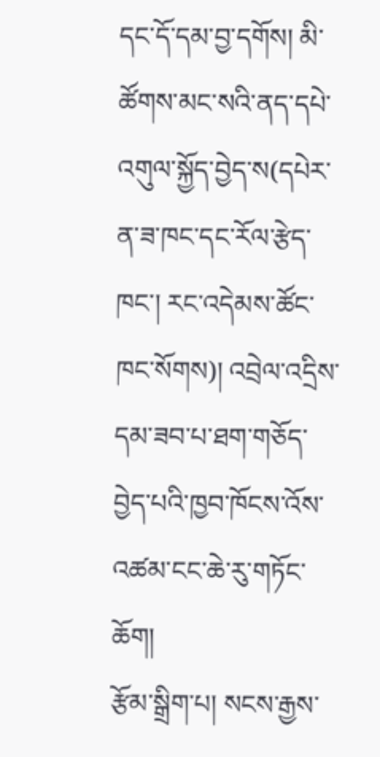དང་དོ་དམ་བྱ་དགོས། མི་ཚོགས་མང་སའི་ནད་དཔེ་འགུལ་སྐྱོད་བྱེད་ས(དཔེར་ན་ཟ་ཁང་དང་རོལ་རྩེད་ཁང་། རང་འདེམས་ཚོང་ཁང་སོགས)། འབྲེལ་འདྲིས་དམ་ཟབ་པ་ཐག་གཅོད་བྱེད་པའི་ཁྱབ་ཁོངས་འོས་འཚམ་ངང་ཆེ་རུ་གཏོང་ཆོག།
རྩོམ་སྒྲིག་པ། སངས་རྒྱས་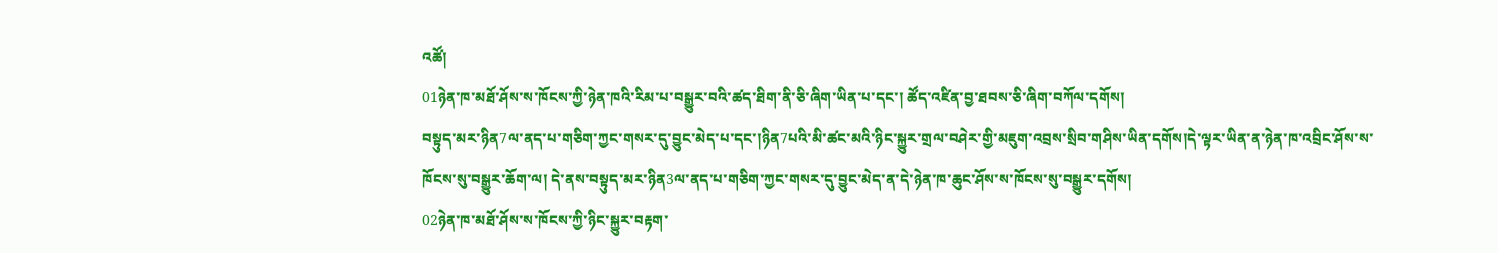འཚོ།
01ཉེན་ཁ་མཐོ་ཤོས་ས་ཁོངས་ཀྱི་ཉེན་ཁའི་རིམ་པ་བསྒྱུར་བའི་ཚད་ཐིག་ནི་ཅི་ཞིག་ཡིན་པ་དང་། ཚོད་འཛིན་བྱ་ཐབས་ཅི་ཞིག་བཀོལ་དགོས།
བསྟུད་མར་ཉིན7ལ་ནད་པ་གཅིག་ཀྱང་གསར་དུ་བྱུང་མེད་པ་དང་།ཉིན7པའི་མི་ཚང་མའི་ཉིང་སྐྱུར་གྲལ་བཤེར་གྱི་མཇུག་འབྲས་སྲིབ་གཤིས་ཡིན་དགོས།དེ་ལྟར་ཡིན་ན་ཉེན་ཁ་འབྲིང་ཤོས་ས་ཁོངས་སུ་བསྒྱུར་ཆོག་ལ། དེ་ནས་བསྟུད་མར་ཉིན3ལ་ནད་པ་གཅིག་ཀྱང་གསར་དུ་བྱུང་མེད་ན་དེ་ཉེན་ཁ་ཆུང་ཤོས་ས་ཁོངས་སུ་བསྒྱུར་དགོས།
02ཉེན་ཁ་མཐོ་ཤོས་ས་ཁོངས་ཀྱི་ཉིང་སྐྱུར་བརྟག་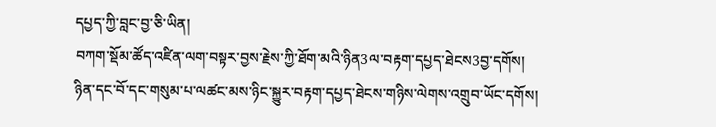དཔྱད་ཀྱི་བླང་བྱ་ཅི་ཡིན།
བཀག་སྡོམ་ཚོད་འཛིན་ལག་བསྟར་བྱས་རྗེས་ཀྱི་ཐོག་མའི་ཉིན3ལ་བརྟག་དཔྱད་ཐེངས3བྱ་དགོས། ཉིན་དང་བོ་དང་གསུམ་པ་ལཚང་མས་ཉིང་སྐྱུར་བརྟག་དཔྱད་ཐེངས་གཉིས་ལེགས་འགྲུབ་ཡོང་དགོས།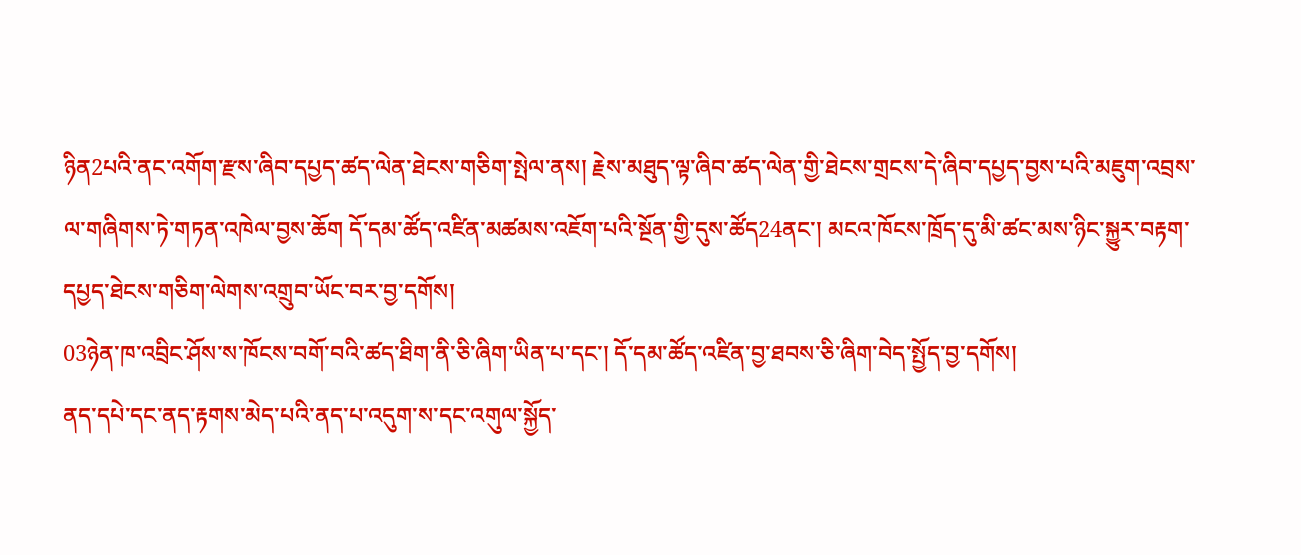ཉིན2པའི་ནང་འགོག་རྫས་ཞིབ་དཔྱད་ཚད་ལེན་ཐེངས་གཅིག་སྤེལ་ནས། རྗེས་མཐུད་ལྟ་ཞིབ་ཚད་ལེན་གྱི་ཐེངས་གྲངས་དེ་ཞིབ་དཔྱད་བྱས་པའི་མཇུག་འབྲས་ལ་གཞིགས་ཏེ་གཏན་འཁེལ་བྱས་ཆོག དོ་དམ་ཚོད་འཛིན་མཚམས་འཇོག་པའི་སྔོན་གྱི་དུས་ཚོད24ནང་། མངའ་ཁོངས་ཁྲོད་དུ་མི་ཚང་མས་ཉིང་སྐྱུར་བརྟག་དཔྱད་ཐེངས་གཅིག་ལེགས་འགྲུབ་ཡོང་བར་བྱ་དགོས།
03ཉེན་ཁ་འབྲིང་ཤོས་ས་ཁོངས་བགོ་བའི་ཚད་ཐིག་ནི་ཅི་ཞིག་ཡིན་པ་དང་། དོ་དམ་ཚོད་འཛིན་བྱ་ཐབས་ཅི་ཞིག་བེད་སྤྱོད་བྱ་དགོས།
ནད་དཔེ་དང་ནད་རྟགས་མེད་པའི་ནད་པ་འདུག་ས་དང་འགུལ་སྐྱོད་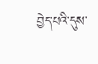བྱེད་པའི་དུས་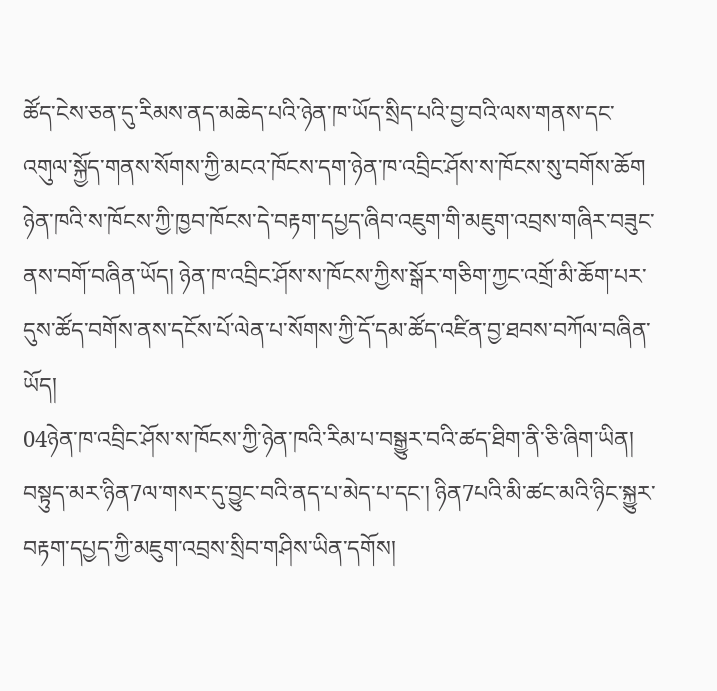ཚོད་ངེས་ཅན་དུ་རིམས་ནད་མཆེད་པའི་ཉེན་ཁ་ཡོད་སྲིད་པའི་བྱ་བའི་ལས་གནས་དང་འགུལ་སྐྱོད་གནས་སོགས་ཀྱི་མངའ་ཁོངས་དག་ཉེན་ཁ་འབྲིང་ཤོས་ས་ཁོངས་སུ་བགོས་ཆོག ཉེན་ཁའི་ས་ཁོངས་ཀྱི་ཁྱབ་ཁོངས་དེ་བརྟག་དཔྱད་ཞིབ་འཇུག་གི་མཇུག་འབྲས་གཞིར་བཟུང་ནས་བགོ་བཞིན་ཡོད། ཉེན་ཁ་འབྲིང་ཤོས་ས་ཁོངས་ཀྱིས་སྒོར་གཅིག་ཀྱང་འགྲོ་མི་ཆོག་པར་དུས་ཚོད་བགོས་ནས་དངོས་པོ་ལེན་པ་སོགས་ཀྱི་དོ་དམ་ཚོད་འཛིན་བྱ་ཐབས་བཀོལ་བཞིན་ཡོད།
04ཉེན་ཁ་འབྲིང་ཤོས་ས་ཁོངས་ཀྱི་ཉེན་ཁའི་རིམ་པ་བསྒྱུར་བའི་ཚད་ཐིག་ནི་ཅི་ཞིག་ཡིན།
བསྟུད་མར་ཉིན7ལ་གསར་དུ་བྱུང་བའི་ནད་པ་མེད་པ་དང་། ཉིན7པའི་མི་ཚང་མའི་ཉིང་སྐྱུར་བརྟག་དཔྱད་ཀྱི་མཇུག་འབྲས་སྲིབ་གཤིས་ཡིན་དགོས།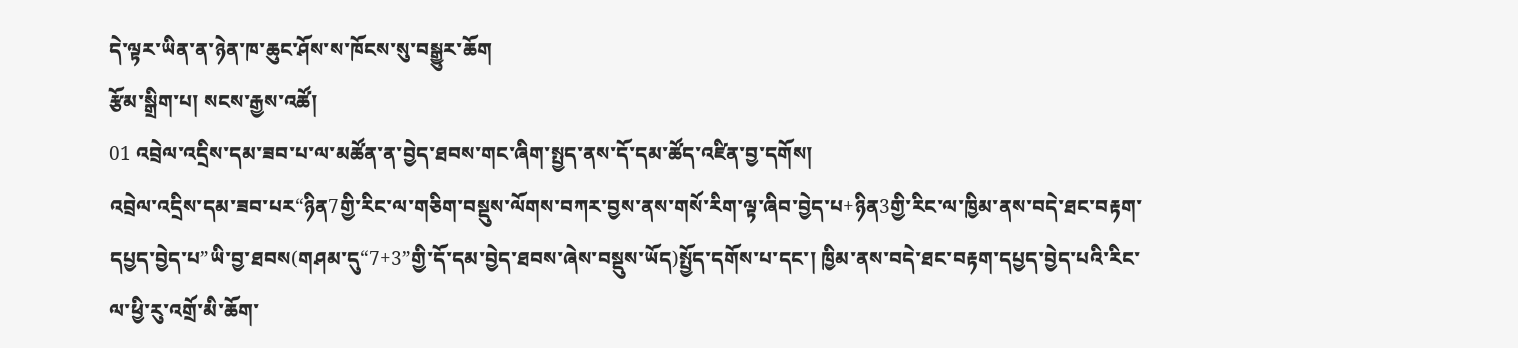དེ་ལྟར་ཡིན་ན་ཉེན་ཁ་ཆུང་ཤོས་ས་ཁོངས་སུ་བསྒྱུར་ཆོག
རྩོམ་སྒྲིག་པ། སངས་རྒྱས་འཚོ།
01 འབྲེལ་འདྲིས་དམ་ཟབ་པ་ལ་མཚོན་ན་བྱེད་ཐབས་གང་ཞིག་སྤྱད་ནས་དོ་དམ་ཚོད་འཛིན་བྱ་དགོས།
འབྲེལ་འདྲིས་དམ་ཟབ་པར“ཉིན7གྱི་རིང་ལ་གཅིག་བསྡུས་ལོགས་བཀར་བྱས་ནས་གསོ་རིག་ལྟ་ཞིབ་བྱེད་པ+ཉིན3གྱི་རིང་ལ་ཁྱིམ་ནས་བདེ་ཐང་བརྟག་དཔྱད་བྱེད་པ”ཡི་བྱ་ཐབས(གཤམ་དུ“7+3”གྱི་དོ་དམ་བྱེད་ཐབས་ཞེས་བསྡུས་ཡོད)སྤྱོད་དགོས་པ་དང་། ཁྱིམ་ནས་བདེ་ཐང་བརྟག་དཔྱད་བྱེད་པའི་རིང་ལ་ཕྱི་རུ་འགྲོ་མི་ཆོག་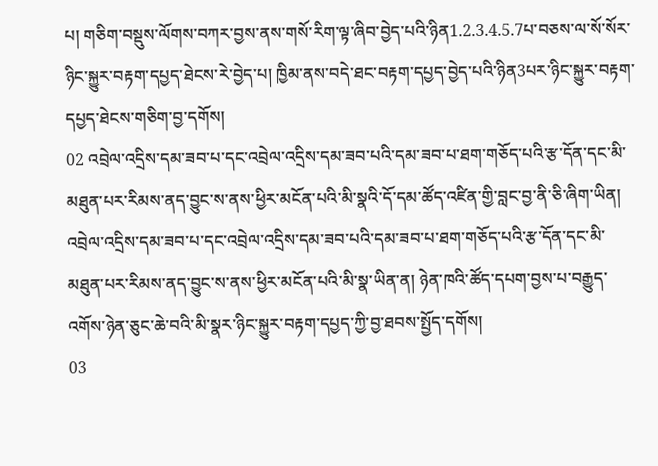པ། གཅིག་བསྡུས་ལོགས་བཀར་བྱས་ནས་གསོ་རིག་ལྟ་ཞིབ་བྱེད་པའི་ཉིན1.2.3.4.5.7པ་བཅས་ལ་སོ་སོར་ཉིང་སྐྱུར་བརྟག་དཔྱད་ཐེངས་རེ་བྱེད་པ། ཁྱིམ་ནས་བདེ་ཐང་བརྟག་དཔྱད་བྱེད་པའི་ཉིན3པར་ཉིང་སྐྱུར་བརྟག་དཔྱད་ཐེངས་གཅིག་བྱ་དགོས།
02 འབྲེལ་འདྲིས་དམ་ཟབ་པ་དང་འབྲེལ་འདྲིས་དམ་ཟབ་པའི་དམ་ཟབ་པ་ཐག་གཅོད་པའི་རྩ་དོན་དང་མི་མཐུན་པར་རིམས་ནད་བྱུང་ས་ནས་ཕྱིར་མངོན་པའི་མི་སྣའི་དོ་དམ་ཚོད་འཛིན་གྱི་བླང་བྱ་ནི་ཅི་ཞིག་ཡིན།
འབྲེལ་འདྲིས་དམ་ཟབ་པ་དང་འབྲེལ་འདྲིས་དམ་ཟབ་པའི་དམ་ཟབ་པ་ཐག་གཅོད་པའི་རྩ་དོན་དང་མི་མཐུན་པར་རིམས་ནད་བྱུང་ས་ནས་ཕྱིར་མངོན་པའི་མི་སྣ་ཡིན་ན། ཉེན་ཁའི་ཚོད་དཔག་བྱས་པ་བརྒྱུད་འགོས་ཉེན་ཅུང་ཆེ་བའི་མི་སྣར་ཉིང་སྐྱུར་བརྟག་དཔྱད་ཀྱི་བྱ་ཐབས་སྤྱོད་དགོས།
03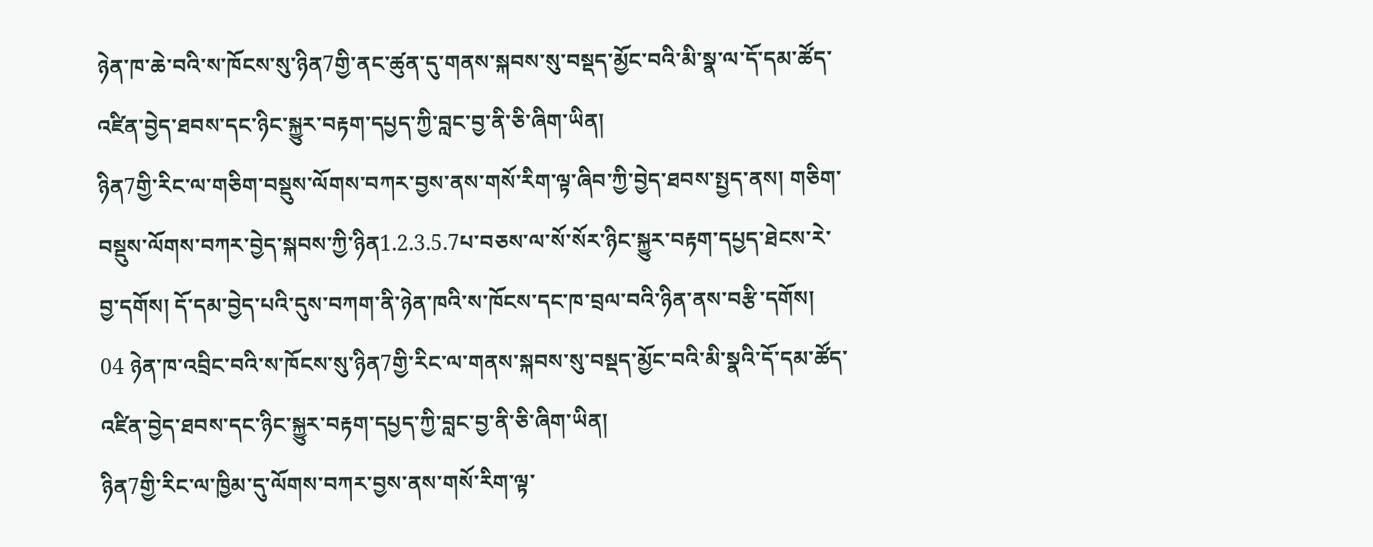ཉེན་ཁ་ཆེ་བའི་ས་ཁོངས་སུ་ཉིན7གྱི་ནང་ཚུན་དུ་གནས་སྐབས་སུ་བསྡད་མྱོང་བའི་མི་སྣ་ལ་དོ་དམ་ཚོད་འཛིན་བྱེད་ཐབས་དང་ཉིང་སྐྱུར་བརྟག་དཔྱད་ཀྱི་བླང་བྱ་ནི་ཅི་ཞིག་ཡིན།
ཉིན7གྱི་རིང་ལ་གཅིག་བསྡུས་ལོགས་བཀར་བྱས་ནས་གསོ་རིག་ལྟ་ཞིབ་ཀྱི་བྱེད་ཐབས་སྤྱད་ནས། གཅིག་བསྡུས་ལོགས་བཀར་བྱེད་སྐབས་ཀྱི་ཉིན1.2.3.5.7པ་བཅས་ལ་སོ་སོར་ཉིང་སྐྱུར་བརྟག་དཔྱད་ཐེངས་རེ་བྱ་དགོས། དོ་དམ་བྱེད་པའི་དུས་བཀག་ནི་ཉེན་ཁའི་ས་ཁོངས་དང་ཁ་བྲལ་བའི་ཉིན་ནས་བརྩི་དགོས།
04 ཉེན་ཁ་འབྲིང་བའི་ས་ཁོངས་སུ་ཉིན7གྱི་རིང་ལ་གནས་སྐབས་སུ་བསྡད་མྱོང་བའི་མི་སྣའི་དོ་དམ་ཚོད་འཛིན་བྱེད་ཐབས་དང་ཉིང་སྐྱུར་བརྟག་དཔྱད་ཀྱི་བླང་བྱ་ནི་ཅི་ཞིག་ཡིན།
ཉིན7གྱི་རིང་ལ་ཁྱིམ་དུ་ལོགས་བཀར་བྱས་ནས་གསོ་རིག་ལྟ་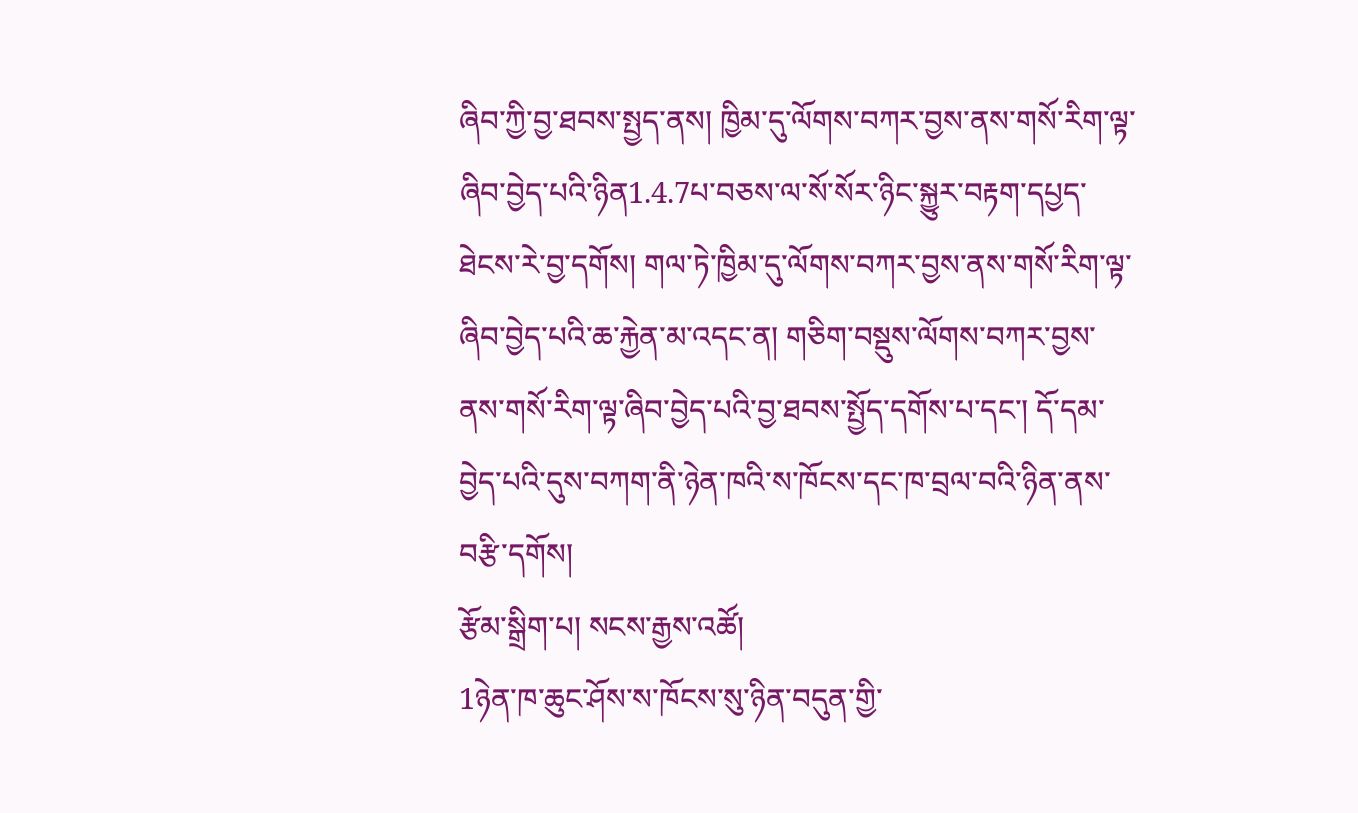ཞིབ་ཀྱི་བྱ་ཐབས་སྤྱད་ནས། ཁྱིམ་དུ་ལོགས་བཀར་བྱས་ནས་གསོ་རིག་ལྟ་ཞིབ་བྱེད་པའི་ཉིན1.4.7པ་བཅས་ལ་སོ་སོར་ཉིང་སྐྱུར་བརྟག་དཔྱད་ཐེངས་རེ་བྱ་དགོས། གལ་ཏེ་ཁྱིམ་དུ་ལོགས་བཀར་བྱས་ནས་གསོ་རིག་ལྟ་ཞིབ་བྱེད་པའི་ཆ་རྐྱེན་མ་འདང་ན། གཅིག་བསྡུས་ལོགས་བཀར་བྱས་ནས་གསོ་རིག་ལྟ་ཞིབ་བྱེད་པའི་བྱ་ཐབས་སྤྱོད་དགོས་པ་དང་། དོ་དམ་བྱེད་པའི་དུས་བཀག་ནི་ཉེན་ཁའི་ས་ཁོངས་དང་ཁ་བྲལ་བའི་ཉིན་ནས་བརྩི་དགོས།
རྩོམ་སྒྲིག་པ། སངས་རྒྱས་འཚོ།
1ཉེན་ཁ་ཆུང་ཤོས་ས་ཁོངས་སུ་ཉིན་བདུན་གྱི་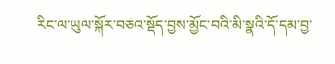རིང་ལ་ཡུལ་སྐོར་བཅའ་སྡོད་བྱས་མྱོང་བའི་མི་སྣའི་དོ་དམ་བྱ་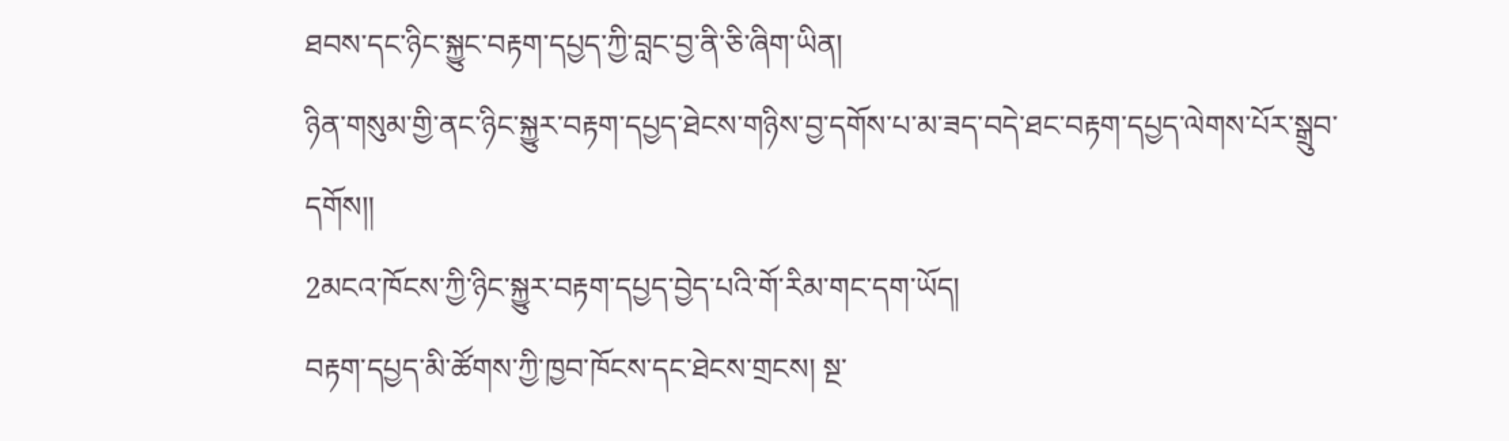ཐབས་དང་ཉིང་སྐྱུང་བརྟག་དཔྱད་ཀྱི་བླང་བྱ་ནི་ཅི་ཞིག་ཡིན།
ཉིན་གསུམ་གྱི་ནང་ཉིང་སྐྱུར་བརྟག་དཔྱད་ཐེངས་གཉིས་བྱ་དགོས་པ་མ་ཟད་བདེ་ཐང་བརྟག་དཔྱད་ལེགས་པོར་སྒྲུབ་དགོས།།
2མངའ་ཁོངས་ཀྱི་ཉིང་སྐྱུར་བརྟག་དཔྱད་བྱེད་པའི་གོ་རིམ་གང་དག་ཡོད།
བརྟག་དཔྱད་མི་ཚོགས་ཀྱི་ཁྱབ་ཁོངས་དང་ཐེངས་གྲངས། སྔ་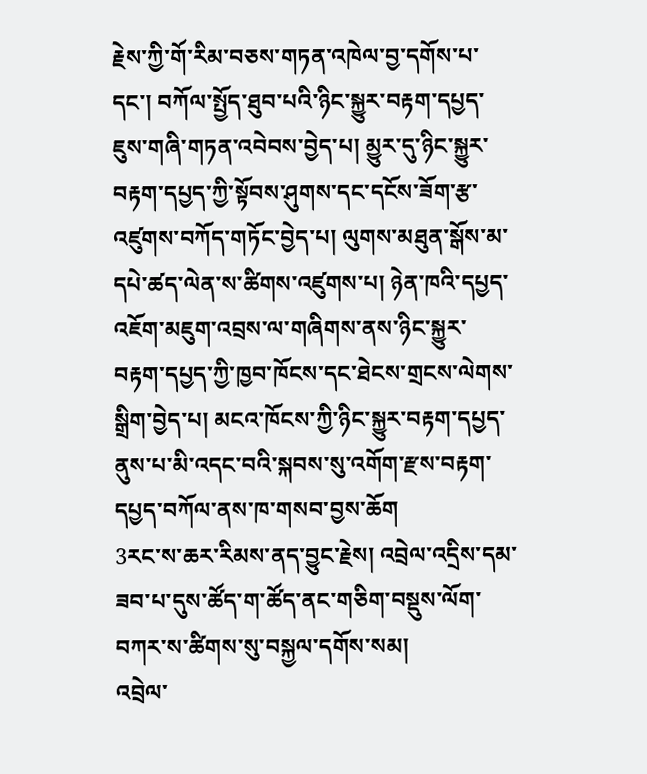རྗེས་ཀྱི་གོ་རིམ་བཅས་གཏན་འཁེལ་བྱ་དགོས་པ་དང་། བཀོལ་སྤྱོད་ཐུབ་པའི་ཉིང་སྐྱུར་བརྟག་དཔྱད་ཇུས་གཞི་གཏན་འབེབས་བྱེད་པ། མྱུར་དུ་ཉིང་སྐྱུར་བརྟག་དཔྱད་ཀྱི་སྟོབས་ཤུགས་དང་དངོས་ཟོག་རྩ་འཛུགས་བཀོད་གཏོང་བྱེད་པ། ལུགས་མཐུན་སྒོས་མ་དཔེ་ཚད་ལེན་ས་ཚིགས་འཛུགས་པ། ཉེན་ཁའི་དཔྱད་འཇོག་མཇུག་འབྲས་ལ་གཞིགས་ནས་ཉིང་སྐྱུར་བརྟག་དཔྱད་ཀྱི་ཁྱབ་ཁོངས་དང་ཐེངས་གྲངས་ལེགས་སྒྲིག་བྱེད་པ། མངའ་ཁོངས་ཀྱི་ཉིང་སྐྱུར་བརྟག་དཔྱད་ནུས་པ་མི་འདང་བའི་སྐབས་སུ་འགོག་རྫས་བརྟག་དཔྱད་བཀོལ་ནས་ཁ་གསབ་བྱས་ཆོག
3རང་ས་ཆར་རིམས་ནད་བྱུང་རྗེས། འབྲེལ་འདྲིས་དམ་ཟབ་པ་དུས་ཚོད་ག་ཚོད་ནང་གཅིག་བསྡུས་ལོག་བཀར་ས་ཚིགས་སུ་བསྐྱལ་དགོས་སམ།
འབྲེལ་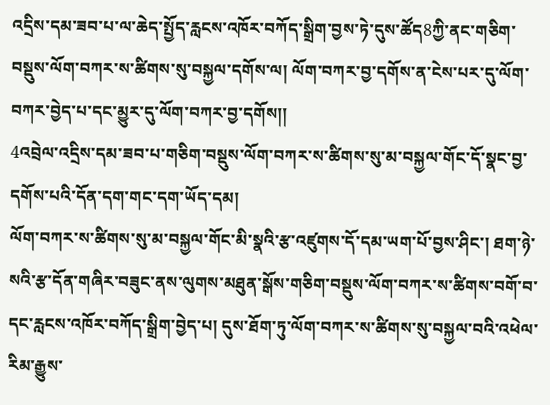འདྲིས་དམ་ཟབ་པ་ལ་ཆེད་སྤྱོད་རླངས་འཁོར་བཀོད་སྒྲིག་བྱས་ཏེ་དུས་ཚོད8ཀྱི་ནང་གཅིག་བསྡུས་ལོག་བཀར་ས་ཚིགས་སུ་བསྐྱལ་དགོས་ལ། ལོག་བཀར་བྱ་དགོས་ན་ངེས་པར་དུ་ལོག་བཀར་བྱེད་པ་དང་མྱུར་དུ་ལོག་བཀར་བྱ་དགོས།།
4འབྲེལ་འདྲིས་དམ་ཟབ་པ་གཅིག་བསྡུས་ལོག་བཀར་ས་ཚིགས་སུ་མ་བསྐྱལ་གོང་དོ་སྣང་བྱ་དགོས་པའི་དོན་དག་གང་དག་ཡོད་དམ།
ལོག་བཀར་ས་ཚིགས་སུ་མ་བསྐྱལ་གོང་མི་སྣའི་རྩ་འཛུགས་དོ་དམ་ཡག་པོ་བྱས་ཤིང་། ཐག་ཉེ་སའི་རྩ་དོན་གཞིར་བཟུང་ནས་ལུགས་མཐུན་སྒོས་གཅིག་བསྡུས་ལོག་བཀར་ས་ཚིགས་བགོ་བ་དང་རླངས་འཁོར་བཀོད་སྒྲིག་བྱེད་པ། དུས་ཐོག་ཏུ་ལོག་བཀར་ས་ཚིགས་སུ་བསྐྱལ་བའི་འཕེལ་རིམ་རྒྱུས་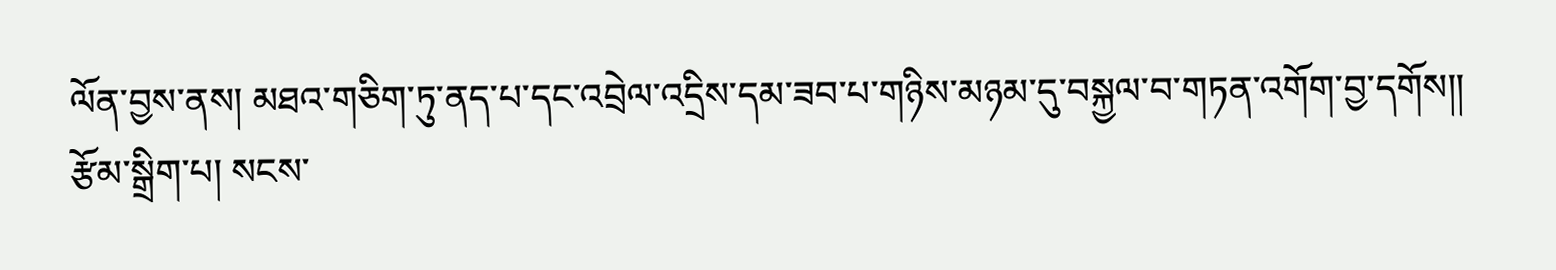ལོན་བྱས་ནས། མཐའ་གཅིག་ཏུ་ནད་པ་དང་འབྲེལ་འདྲིས་དམ་ཟབ་པ་གཉིས་མཉམ་དུ་བསྐྱལ་བ་གཏན་འགོག་བྱ་དགོས།།
རྩོམ་སྒྲིག་པ། སངས་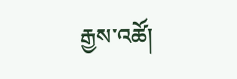རྒྱས་འཚོ།